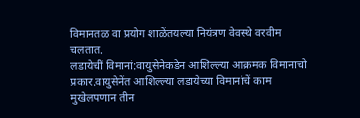विमानतळ वा प्रयोग शाळेंतयल्या नियंत्रण वेवस्थे वरवीम चलतात.
लडायेचीं विमानां:वायुसेनेकडेन आशिल्ल्या आक्रमक विमानाचो प्रकार.वायुसेनेंत आशिल्ल्या लडायेच्या विमानांचें काम मुखेलपणान तीन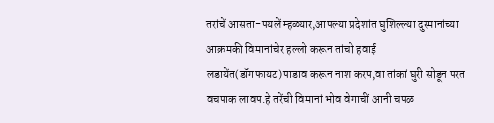तरांचें आसता-पयलें म्हळ्यार,आपल्या प्रदेशांत घुशिल्ल्या दुस्मानांच्या आक्रमकी विमानांचेर हल्लो करून तांचो हवाई लडायेंत(डॉगफायट)पाडाव करून नाश करप,वा तांकां घुरी सोडून परत वचपाक लावप.हे तरेंची विमानां भोव वेगाचीं आनी चपळ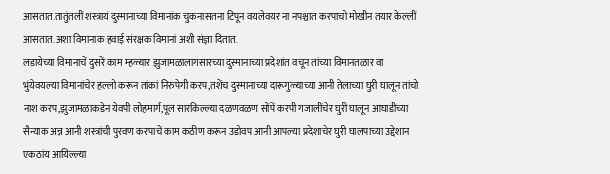आसतात.तातुंतलीं शस्त्रायं दुस्मानाच्या विमानांक चुकनासतना टिपून वयलेवयर ना नपश्चात करपाचो मोखीन तयार केल्लीं आसतात.अशा विमानाक हवाई संरक्षक विमानां अशी संज्ञा दितात.
लडायेच्या विमानाचें दुसरें काम म्हळ्यार झुजामळालागसारच्या दुस्मानाच्या प्रदेशांत वचून तांच्या विमानतळार वा भुंयेवयल्या विमानांचेर हल्लो करून तांकां निरुपेगी करप,तशेंच दुस्मानाच्या दारूगुळ्याच्या आनी तेलाच्या घुरी घालून तांचो नाश करप,झुजामळाकडेन येवपी लोहमार्ग,पूल सारकिल्ल्या दळणवळण सोंपें करपी गजालींचेर घुरी घालून आघाडीच्या सैन्याक अन्न आनी शस्त्रांची पुरवण करपाचें काम कठीण करून उडोवप आनी आपल्या प्रदेशाचेर घुरी घालपाच्या उद्देशान एकठांय आयिल्ल्या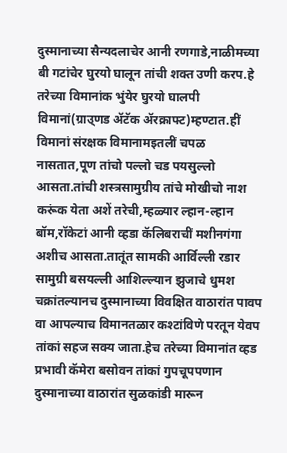दुस्मानाच्या सैन्यदलाचेर आनी रणगाडे,नाळीमच्या बी गटांचेर घुरयो घालून तांची शक्त उणी करप.हे तरेच्या विमानांक भुंयेर घुरयो घालपी विमानां(ग्राउ्णड ॲटॅक ॲरक्राफ्ट)म्हण्टात.हीं विमानां संरक्षक विमानामइतलीं चपळ नासतात,पूण तांचो पल्लो चड पयसुल्लो आसता.तांची शस्त्रसामुग्रीय तांचे मोखीचो नाश करूंक येता अशें तरेची,म्हळ्यार ल्हान-ल्हान बॉम,रॉकेटां आनी व्हडा कॅलिबराचीं मशीनगंगा अशीच आसता.तातूंत सामकी आर्विल्ली रडार सामुग्री बसयल्ली आशिल्ल्यान झुजाचे धुमश चक्रांतल्यानच दुस्मानाच्या विवक्षित वाठारांत पावप वा आपल्याच विमानतळार कश्टांविणे परतून येवप तांकां सहज सक्य जाता.हेच तरेच्या विमानांत व्हड प्रभावी कॅमेरा बसोवन तांकां गुपचूपपणान दुस्मानाच्या वाठारांत सुळकांडी मारून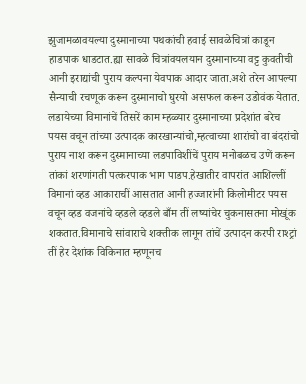झुजामळावयल्या दुस्मानाच्या पथकांची हवाई सावळेचित्रां काडून हाडपाक धाडटात.ह्या सावळे चित्रांवयलयान दुस्मानाच्या वट्ट कुवतीची आनी इराद्यांची पुराय कल्पना येवपाक आदार जाता.अशे तरेन आपल्या सैन्याची रचणूक करून दुस्मानाचो घुरयो असफल करून उडोवंक येतात.
लडायेच्या विमानांचें तिसरें काम म्हळ्यार दुस्मानाच्या प्रदेशांत बरेच पयस वचून तांच्या उत्पादक कारखान्यांचो,म्हत्वाच्या शारांचो वा बंदरांचो पुराय नाश करून दुस्मानाच्या लडपाविशींचें पुराय मनोबळच उणें करून तांकां शरणांगती पत्करपाक भाग पाडप.हेखातीर वापरांत आशिल्लीं विमानां व्हड आकाराचीं आसतात आनी हज्जारांनी किलोमीटर पयस वचून व्हड वजनांचे व्हडले व्हडले बाँम तीं लष्यांचेर चुकनासतना मोखूंक शकतात.विमानाचे सांवाराचे शक्तीक लागून तांचें उत्पादन करपी राश्ट्रां तीं हेर देशांक विकिनात म्हणूनच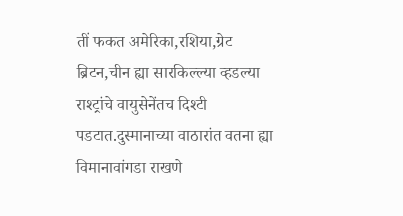तीं फकत अमेरिका,रशिया,ग्रेट ब्रिटन,चीन ह्या सारकिल्ल्या व्हडल्या राश्ट्रांचे वायुसेनेंतच दिश्टी पडटात.दुस्मानाच्या वाठारांत वतना ह्या विमानावांगडा राखणे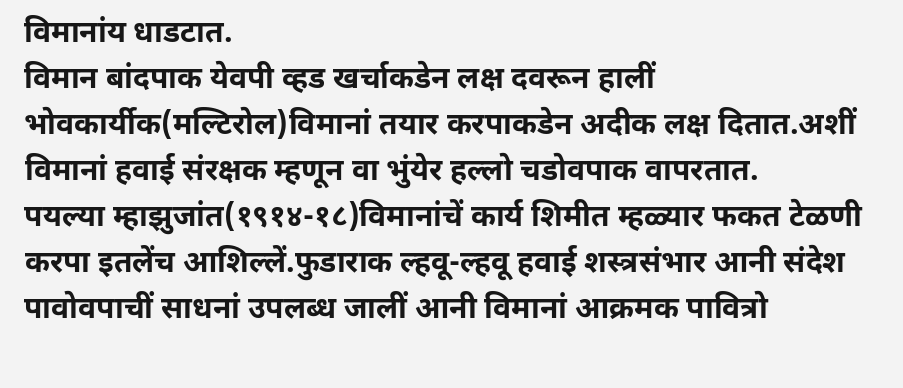विमानांय धाडटात.
विमान बांदपाक येवपी व्हड खर्चाकडेन लक्ष दवरून हालीं भोवकार्यीक(मल्टिरोल)विमानां तयार करपाकडेन अदीक लक्ष दितात.अशीं विमानां हवाई संरक्षक म्हणून वा भुंयेर हल्लो चडोवपाक वापरतात.
पयल्या म्हाझुजांत(१९१४-१८)विमानांचें कार्य शिमीत म्हळ्यार फकत टेळणी करपा इतलेंच आशिल्लें.फुडाराक ल्हवू-ल्हवू हवाई शस्त्रसंभार आनी संदेश पावोवपाचीं साधनां उपलब्ध जालीं आनी विमानां आक्रमक पावित्रो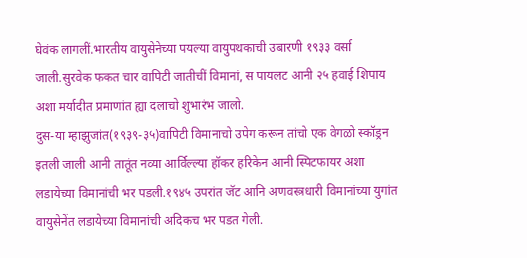घेवंक लागलीं.भारतीय वायुसेनेच्या पयल्या वायुपथकाची उबारणी १९३३ वर्सा जाली.सुरवेक फकत चार वापिटी जातीचीं विमानां, स पायलट आनी २५ हवाई शिपाय अशा मर्यादीत प्रमाणांत ह्या दलाचो शुभारंभ जालो.
दुस-या म्हाझुजांत(१९३९-३५)वापिटी विमानाचो उपेग करून तांचो एक वेगळो स्कॉड्रन इतली जाली आनी तातूंत नव्या आर्विल्ल्या हॉकर हरिकेन आनी स्पिटफायर अशा लडायेच्या विमानांची भर पडली.१९४५ उपरांत जॅट आनि अणवस्त्रधारी विमानांच्या युगांत वायुसेनेंत लडायेच्या विमानांची अदिकच भर पडत गेली.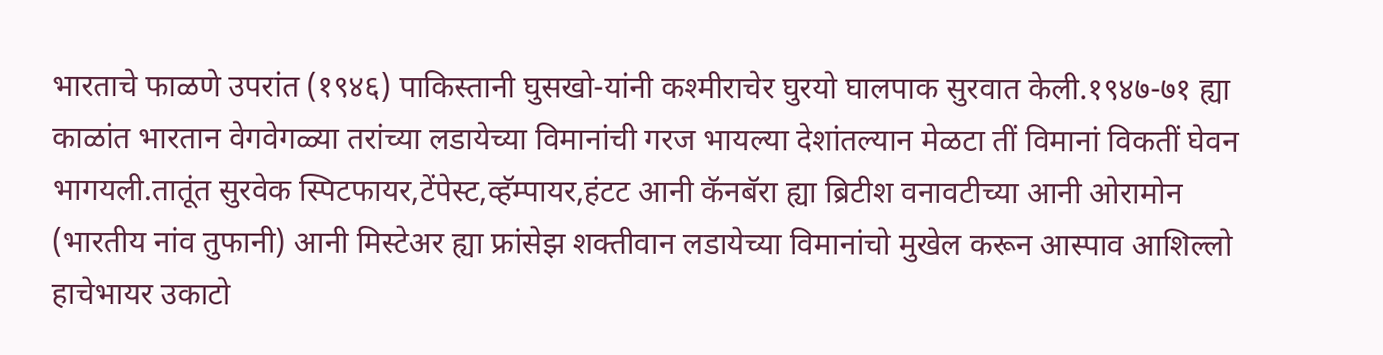भारताचे फाळणे उपरांत (१९४६) पाकिस्तानी घुसखो-यांनी कश्मीराचेर घुरयो घालपाक सुरवात केली.१९४७-७१ ह्या काळांत भारतान वेगवेगळ्या तरांच्या लडायेच्या विमानांची गरज भायल्या देशांतल्यान मेळटा तीं विमानां विकतीं घेवन भागयली.तातूंत सुरवेक स्पिटफायर,टेंपेस्ट,व्हॅम्पायर,हंटट आनी कॅनबॅरा ह्या ब्रिटीश वनावटीच्या आनी ओरामोन (भारतीय नांव तुफानी) आनी मिस्टेअर ह्या फ्रांसेझ शक्तीवान लडायेच्या विमानांचो मुखेल करून आस्पाव आशिल्लो हाचेभायर उकाटो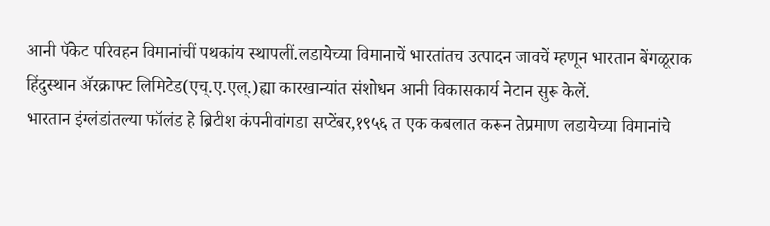आनी पॅकेट परिवहन विमानांचीं पथकांय स्थापलीं.लडायेच्या विमानाचें भारतांतच उत्पादन जावचें म्हणून भारतान बेंगळूराक हिंदुस्थान ॲरक्राफ्ट लिमिटेड(एच्.ए.एल्.)ह्या कारखान्यांत संशोधन आनी विकासकार्य नेटान सुरू केलें.
भारतान इंग्लंडांतल्या फॉलंड हे ब्रिटीश कंपनीवांगडा सप्टेंबर,१९५६ त एक कबलात करून तेप्रमाण लडायेच्या विमानांचे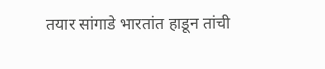तयार सांगाडे भारतांत हाडून तांची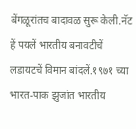बेंगळूरांतच बादावळ सुरू केली.नॅट हें पयलें भारतीय बनावटीचें लडायटचें विमान बांदलें.१९७१ च्या भारत-पाक झुजांत भारतीय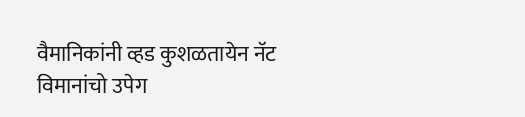वैमानिकांनी व्हड कुशळतायेन नॅट विमानांचो उपेग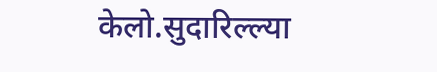केलो.सुदारिल्ल्या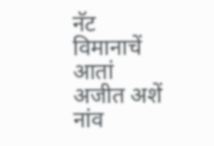नॅट विमानाचें आतां अजीत अशें नांव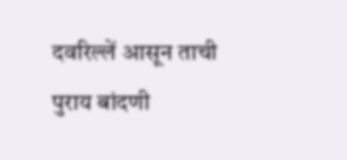दवरिल्लें आसून ताची पुराय बांदणी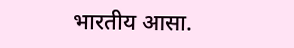भारतीय आसा.